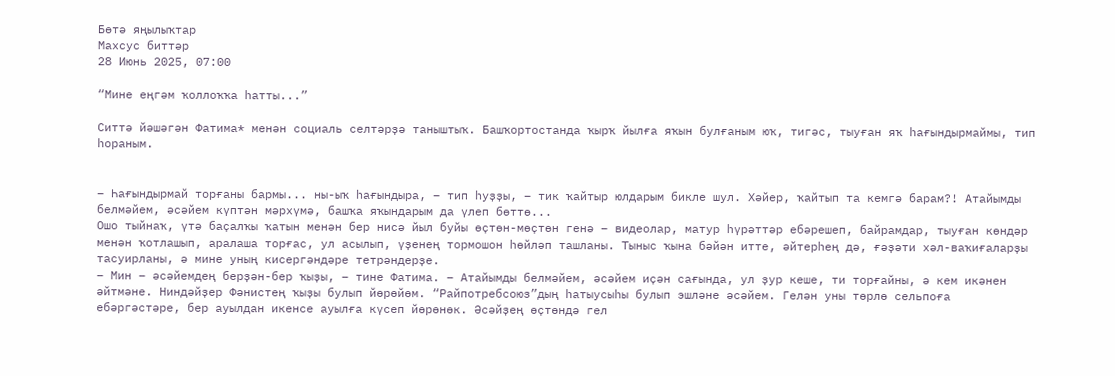Бөтә яңылыҡтар
Махсус биттәр
28 Июнь 2025, 07:00

“Мине еңгәм ҡоллоҡҡа һатты...”

Ситтә йәшәгән Фатима* менән социаль селтәрҙә таныштыҡ. Башҡортостанда ҡырҡ йылға яҡын булғаным юҡ, тигәс, тыуған яҡ һағындырмаймы, тип һораным.


– Һағындырмай торғаны бармы... ны-ыҡ һағындыра, – тип һуҙҙы, – тик ҡайтыр юлдарым бикле шул. Хәйер, ҡайтып та кемгә барам?! Атайымды белмәйем, әсәйем күптән мәрхүмә, башҡа яҡындарым да үлеп бөттө...
Ошо тыйнаҡ, үтә баҫалҡы ҡатын менән бер нисә йыл буйы өҫтөн-мөҫтөн генә – видеолар, матур һүрәттәр ебәрешеп, байрамдар, тыуған көндәр менән ҡотлашып, аралаша торғас, ул асылып, үҙенең тормошон һөйләп ташланы. Тыныс ҡына бәйән итте, әйтерһең дә, ғәҙәти хәл-ваҡиғаларҙы тасуирланы, ә мине уның кисергәндәре тетрәндерҙе.
– Мин – әсәйемдең берҙән-бер ҡыҙы, – тине Фатима. – Атайымды белмәйем, әсәйем иҫән сағында, ул ҙур кеше, ти торғайны, ә кем икәнен әйтмәне. Ниндәйҙер Фәнистең ҡыҙы булып йөрөйөм. “Райпотребсоюз”дың һатыусыһы булып эшләне әсәйем. Гелән уны төрлө сельпоға ебәргәстәре, бер ауылдан икенсе ауылға күсеп йөрөнөк. Әсәйҙең өҫтөндә гел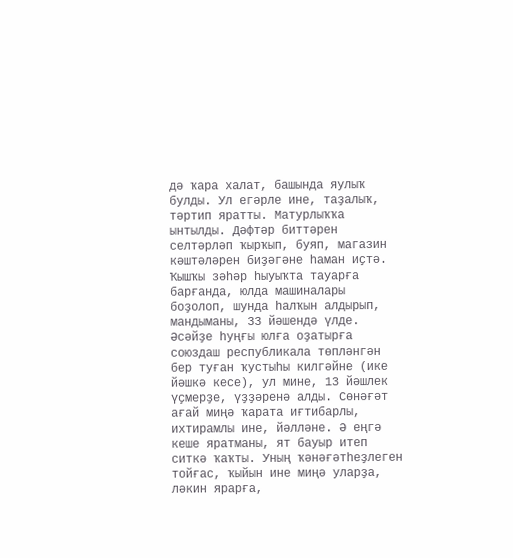дә ҡара халат, башында яулыҡ булды. Ул егәрле ине, таҙалыҡ, тәртип яратты. Матурлыҡҡа ынтылды. Дәфтәр биттәрен селтәрләп ҡырҡып, буяп, магазин кәштәләрен биҙәгәне һаман иҫтә. Ҡышҡы зәһәр һыуыҡта тауарға барғанда, юлда машиналары боҙолоп, шунда һалҡын алдырып, мандыманы, 33 йәшендә үлде. Әсәйҙе һуңғы юлға оҙатырға союздаш республикала төпләнгән бер туған ҡустыһы килгәйне (ике йәшкә кесе), ул мине, 13 йәшлек үҫмерҙе, үҙҙәренә алды. Сөнәғәт ағай миңә ҡарата иғтибарлы, ихтирамлы ине, йәлләне. Ә еңгә кеше яратманы, ят бауыр итеп ситкә ҡаҡты. Уның ҡәнәғәтһеҙлеген тойғас, ҡыйын ине миңә уларҙа, ләкин ярарға,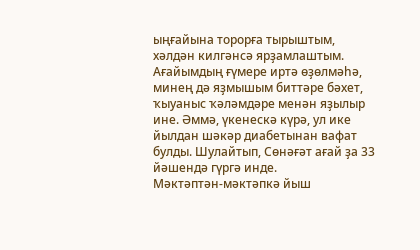ыңғайына торорға тырыштым, хәлдән килгәнсә ярҙамлаштым. Ағайымдың ғүмере иртә өҙөлмәһә, минең дә яҙмышым биттәре бәхет, ҡыуаныс ҡәләмдәре менән яҙылыр ине. Әммә, үкенескә күрә, ул ике йылдан шәкәр диабетынан вафат булды. Шулайтып, Сөнәғәт ағай ҙа 33 йәшендә гүргә инде.
Мәктәптән-мәктәпкә йыш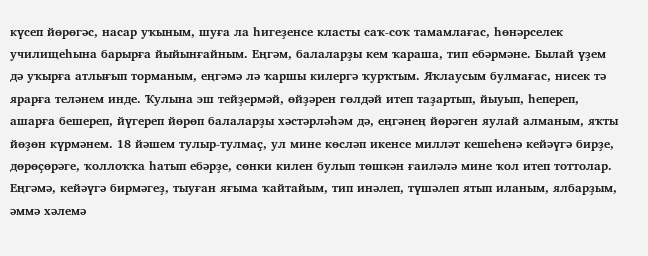күсеп йөрөгәс, насар уҡыным, шуға ла һигеҙенсе класты саҡ-соҡ тамамлағас, һөнәрселек училищеһына барырға йыйынғайным. Еңгәм, балаларҙы кем ҡараша, тип ебәрмәне. Былай үҙем дә уҡырға атлығып торманым, еңгәмә лә ҡаршы килергә ҡурҡтым. Яҡлаусым булмағас, нисек тә ярарға теләнем инде. Ҡулына эш тейҙермәй, өйҙәрен гөлдәй итеп таҙартып, йыуып, һепереп, ашарға бешереп, йүгереп йөрөп балаларҙы хәстәрләһәм дә, еңгәнең йөрәген яулай алманым, яҡты йөҙөн күрмәнем. 18 йәшем тулыр-тулмаҫ, ул мине көсләп икенсе милләт кешеһенә кейәүгә бирҙе, дөрөҫөрәге, ҡоллоҡҡа һатып ебәрҙе, сөнки килен булып төшкән ғаиләлә мине ҡол итеп тоттолар.
Еңгәмә, кейәүгә бирмәгеҙ, тыуған яғыма ҡайтайым, тип инәлеп, түшәлеп ятып иланым, ялбарҙым, әммә хәлемә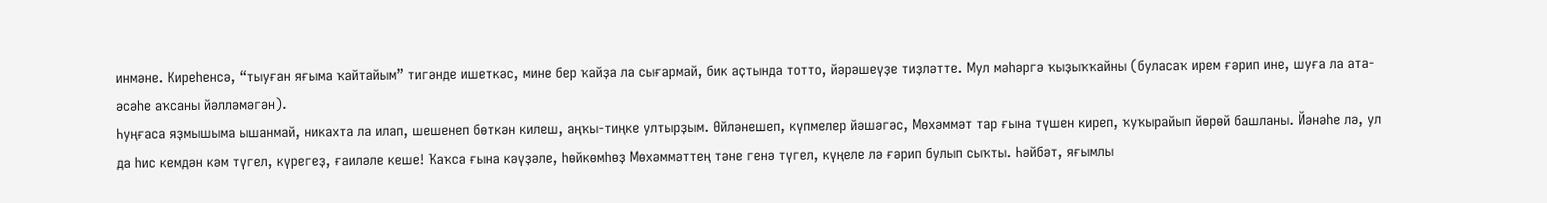инмәне. Киреһенсә, “тыуған яғыма ҡайтайым” тигәнде ишеткәс, мине бер ҡайҙа ла сығармай, бик аҫтында тотто, йәрәшеүҙе тиҙләтте. Мул мәһәргә ҡыҙыҡҡайны (буласаҡ ирем ғәрип ине, шуға ла ата-әсәһе аҡсаны йәлләмәгән).
Һуңғаса яҙмышыма ышанмай, никахта ла илап, шешенеп бөткән килеш, аңҡы-тиңке ултырҙым. Өйләнешеп, күпмелер йәшәгәс, Мөхәммәт тар ғына түшен киреп, ҡуҡырайып йөрөй башланы. Йәнәһе лә, ул да һис кемдән кәм түгел, күрегеҙ, ғаиләле кеше! Ҡаҡса ғына кәүҙәле, һөйкөмһөҙ Мөхәммәттең тәне генә түгел, күңеле лә ғәрип булып сыҡты. Һәйбәт, яғымлы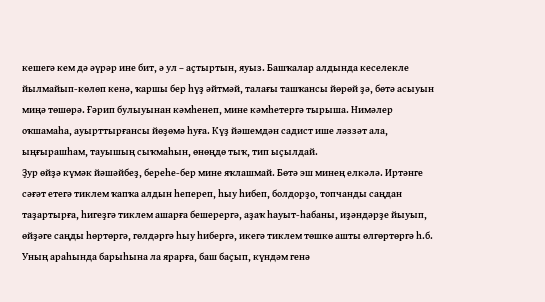кешегә кем дә әүрәр ине бит, ә ул – аҫтыртын, яуыз. Башҡалар алдында кеселекле йылмайып-көлөп кенә, ҡаршы бер һүҙ әйтмәй, талағы ташҡансы йөрөй ҙә, бөтә асыуын миңә төшөрә. Ғәрип булыуынан кәмһенеп, мине кәмһетергә тырыша. Нимәлер оҡшамаһа, ауырттырғансы йөҙөмә һуға. Күҙ йәшемдән садист ише ләззәт ала, ыңғырашһам, тауышың сыҡмаһын, өнөңдө тыҡ, тип ыҫылдай.
Ҙур өйҙә күмәк йәшәйбеҙ, береһе-бер мине яҡлашмай. Бөтә эш минең елкәлә. Иртәнге сәғәт етегә тиклем ҡапҡа алдын һепереп, һыу һибеп, болдорҙо, топчанды саңдан таҙартырға, һигеҙгә тиклем ашарға бешерергә, аҙаҡ һауыт-һабаны, иҙәндәрҙе йыуып, өйҙәге саңды һөртөргә, гөлдәргә һыу һибергә, икегә тиклем төшкө ашты өлгөртөргә һ.б. Уның араһында барыһына ла ярарға, баш баҫып, күндәм генә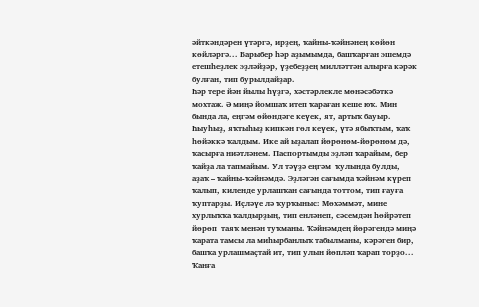әйткәндәрен үтәргә, ирҙең, ҡайны-ҡәйнәнең көйөн көйләргә... Барыбер һәр аҙымымда, башҡарған эшемдә етешһеҙлек эҙләйҙәр, үҙебеҙҙең милләттән алырға кәрәк булған, тип бурылдайҙар.
Һәр тере йән йылы һүҙгә, хәстәрлекле мөнәсәбәткә мохтаж. Ә миңә йомшаҡ итеп ҡараған кеше юҡ. Мин бында ла, еңгәм өйөндәге кеүек, ят, артыҡ бауыр. Һыуһыҙ, яҡтыһыҙ кипкән гөл кеүек, үтә ябыҡтым, ҡаҡ һөйәккә ҡалдым. Ике ай ыҙалап йөрөнөм-йөрөнөм дә, ҡасырға ниәтләнем. Паспортымды эҙләп ҡарайым, бер ҡайҙа ла тапмайым. Ул тәүҙә еңгәм  ҡулында булды, аҙаҡ – ҡайны-ҡәйнәмдә. Эҙләгән сағымда ҡәйнәм күреп ҡалып, киленде урлашҡан сағында тоттом, тип ғауға ҡуптарҙы. Иҫләүе лә ҡурҡыныс: Мөхәммәт, мине хурлыҡҡа ҡалдырҙың, тип енләнеп, сәсемдән һөйрәтеп йөрөп  таяҡ менән туҡманы. Ҡәйнәмдең йөрәгендә миңә ҡарата тамсы ла миһырбанлыҡ табылманы, кәрәген бир, башҡа урлашмаҫтай ит, тип улын йөпләп ҡарап торҙо...
Ҡанға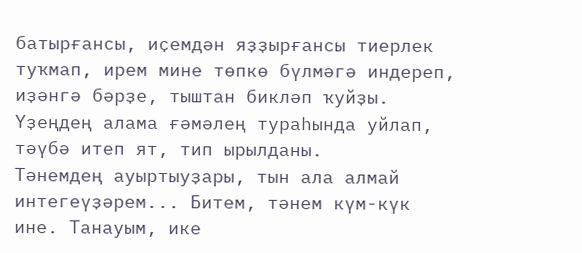батырғансы, иҫемдән яҙҙырғансы тиерлек туҡмап, ирем мине төпкө бүлмәгә индереп, иҙәнгә бәрҙе, тыштан бикләп ҡуйҙы. Үҙеңдең алама ғәмәлең тураһында уйлап, тәүбә итеп ят, тип ырылданы.
Тәнемдең ауыртыуҙары, тын ала алмай интегеүҙәрем... Битем, тәнем күм-күк ине. Танауым, ике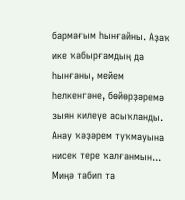бармағым һынғайны. Аҙаҡ ике ҡабырғамдың да һынғаны, мейем һелкенгәне, бөйөрҙәремә зыян килеүе асыҡланды. Анау ҡәҙәрем туҡмауына нисек тере ҡалғанмын... Миңә табип та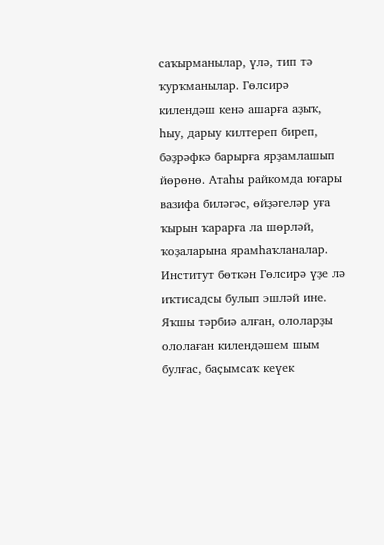саҡырманылар, үлә, тип тә ҡурҡманылар. Гөлсирә килендәш кенә ашарға аҙыҡ, һыу, дарыу килтереп биреп, бәҙрәфкә барырға ярҙамлашып йөрөнө. Атаһы райкомда юғары вазифа биләгәс, өйҙәгеләр уға ҡырын ҡарарға ла шөрләй, ҡоҙаларына ярамһаҡланалар. Институт бөткән Гөлсирә үҙе лә иҡтисадсы булып эшләй ине. Яҡшы тәрбиә алған, ололарҙы ололаған килендәшем шым булғас, баҫымсаҡ кеүек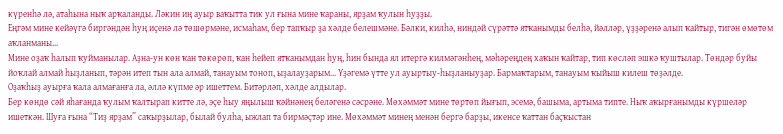күренһә лә, атаһына ныҡ арҡаланды. Ләкин иң ауыр ваҡытта тик ул ғына мине ҡараны, ярҙам ҡулын һуҙҙы.
Еңгәм мине кейәүгә биргәндән һуң иҫенә лә төшөрмәне, исмаһам, бер тапҡыр ҙа хәлде белешмәне. Бәлки, килһә, ниндәй сүрәттә ятҡанымды белһә, йәлләр, үҙҙәренә алып ҡайтыр, тигән өмөтөм аҡланманы...
Мине оҙаҡ һалып ҡуйманылар. Аҙна-ун көн ҡан төкөрөп, ҡан һейеп ятҡанымдан һуң, һин бында ял итергә килмәгәнһең, мәһәреңдең хаҡын ҡайтар, тип көсләп эшкә ҡуштылар. Төндәр буйы йоҡлай алмай һыҙланып, тәрән итеп тын ала алмай, танауым тоноп, ыҙалауҙарым... Үҙәгемә үтте ул ауыртыу-һыҙланыуҙар. Бармаҡтарым, танауым ҡыйыш килеш төҙәлде.
Оҙаҡһыҙ ауырға ҡала алмағанға ла, әллә күпме әр ишеттем. Битәрләп, хәлде алдылар.
Бер көндө сәй яһағанда ҡулым ҡалтырап китте лә, эҫе һыу яңылыш ҡәйнәнең беләгенә сәсрәне. Мөхәммәт мине төртөп йығып, эсемә, башыма, артыма типте. Ныҡ аҡырғанымды күршеләр ишеткән. Шуға ғына “Тиҙ ярҙам” саҡырҙылар, былай булһа, ыжлап та бирмәҫтәр ине. Мөхәммәт минең менән бергә барҙы, икенсе ҡаттан баҫҡыстан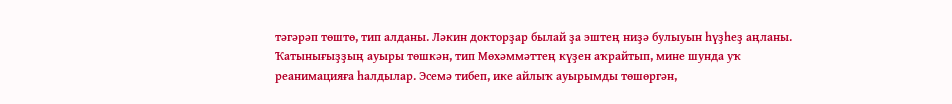тәгәрәп төштө, тип алданы. Ләкин докторҙар былай ҙа эштең ниҙә булыуын һүҙһеҙ аңланы. Ҡатынығыҙҙың ауыры төшкән, тип Мөхәммәттең күҙен аҡрайтып, мине шунда уҡ реанимацияға һалдылар. Эсемә тибеп, ике айлыҡ ауырымды төшөргән,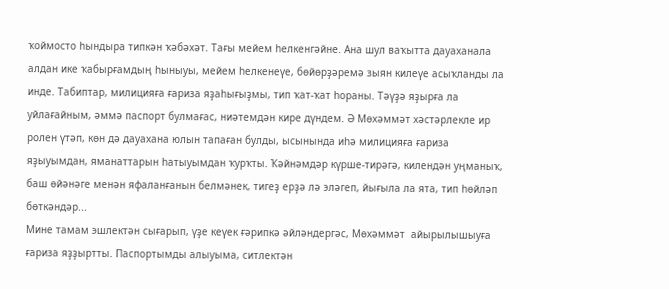ҡоймосто һындыра типкән ҡәбәхәт. Тағы мейем һелкенгәйне. Ана шул ваҡытта дауаханала алдан ике ҡабырғамдың һыныуы, мейем һелкенеүе, бөйөрҙәремә зыян килеүе асыҡланды ла инде. Табиптар, милицияға ғариза яҙаһығыҙмы, тип ҡат-ҡат һораны. Тәүҙә яҙырға ла уйлағайным, әммә паспорт булмағас, ниәтемдән кире дүндем. Ә Мөхәммәт хәстәрлекле ир ролен үтәп, көн дә дауахана юлын тапаған булды, ысынында иһә милицияға ғариза яҙыуымдан, яманаттарын һатыуымдан ҡурҡты. Ҡәйнәмдәр күрше-тирәгә, килендән уңманыҡ, баш өйәнәге менән яфаланғанын белмәнек, тигеҙ ерҙә лә эләгеп, йығыла ла ята, тип һөйләп бөткәндәр...
Мине тамам эшлектән сығарып, үҙе кеүек ғәрипкә әйләндергәс, Мөхәммәт  айырылышыуға ғариза яҙҙыртты. Паспортымды алыуыма, ситлектән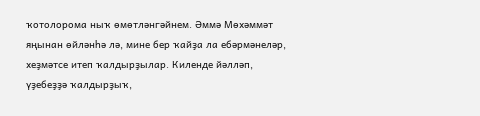ҡотолорома ныҡ өмөтләнгәйнем. Әммә Мөхәммәт яңынан өйләнһә лә, мине бер ҡайҙа ла ебәрмәнеләр, хеҙмәтсе итеп ҡалдырҙылар. Киленде йәлләп, үҙебеҙҙә ҡалдырҙыҡ,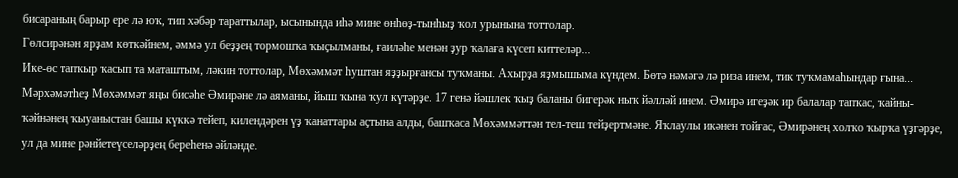бисараның барыр ере лә юҡ, тип хәбәр тараттылар, ысынында иһә мине өнһөҙ-тынһыҙ ҡол урынына тоттолар.
Гөлсирәнән ярҙам көткәйнем, әммә ул беҙҙең тормошҡа ҡыҫылманы, ғаиләһе менән ҙур ҡалаға күсеп киттеләр...
Ике-өс тапҡыр ҡасып та маташтым, ләкин тоттолар, Мөхәммәт һуштан яҙҙырғансы туҡманы. Ахырҙа яҙмышыма күндем. Бөтә нәмәгә лә риза инем, тик туҡмамаһындар ғына... Мәрхәмәтһеҙ Мөхәммәт яңы бисәһе Әмирәне лә аяманы, йыш ҡына ҡул күтәрҙе. 17 генә йәшлек ҡыҙ баланы бигерәк ныҡ йәлләй инем. Әмирә игеҙәк ир балалар тапҡас, ҡайны-ҡәйнәнең ҡыуаныстан башы күккә тейеп, килендәрен үҙ ҡанаттары аҫтына алды, башҡаса Мөхәммәттән тел-теш тейҙертмәне. Яҡлаулы икәнен тойғас, Әмирәнең холҡо ҡырҡа үҙгәрҙе, ул да мине рәнйетеүселәрҙең береһенә әйләнде.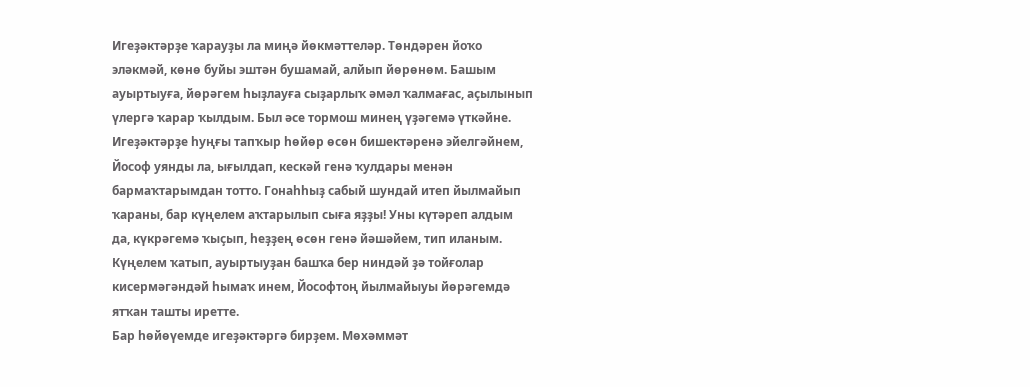Игеҙәктәрҙе ҡарауҙы ла миңә йөкмәттеләр. Төндәрен йоҡо эләкмәй, көнө буйы эштән бушамай, алйып йөрөнөм. Башым ауыртыуға, йөрәгем һыҙлауға сыҙарлыҡ әмәл ҡалмағас, аҫылынып үлергә ҡарар ҡылдым. Был әсе тормош минең үҙәгемә үткәйне. Игеҙәктәрҙе һуңғы тапҡыр һөйөр өсөн бишектәренә эйелгәйнем, Йософ уянды ла, ығылдап, кескәй генә ҡулдары менән бармаҡтарымдан тотто. Гонаһһыҙ сабый шундай итеп йылмайып ҡараны, бар күңелем аҡтарылып сыға яҙҙы! Уны күтәреп алдым да, күкрәгемә ҡыҫып, һеҙҙең өсөн генә йәшәйем, тип иланым. Күңелем ҡатып, ауыртыуҙан башҡа бер ниндәй ҙә тойғолар кисермәгәндәй һымаҡ инем, Йософтоң йылмайыуы йөрәгемдә ятҡан ташты иретте.
Бар һөйөүемде игеҙәктәргә бирҙем. Мөхәммәт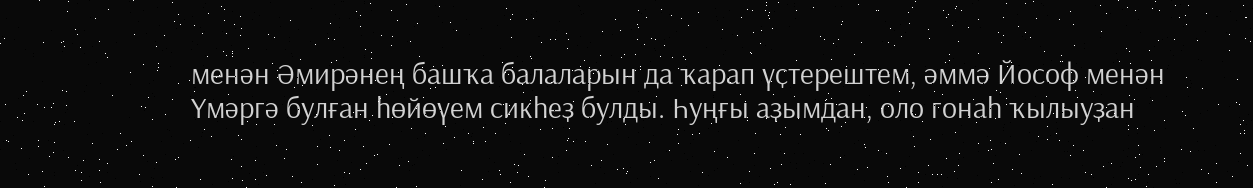менән Әмирәнең башҡа балаларын да ҡарап үҫтерештем, әммә Йософ менән Үмәргә булған һөйөүем сикһеҙ булды. Һуңғы аҙымдан, оло гонаһ ҡылыуҙан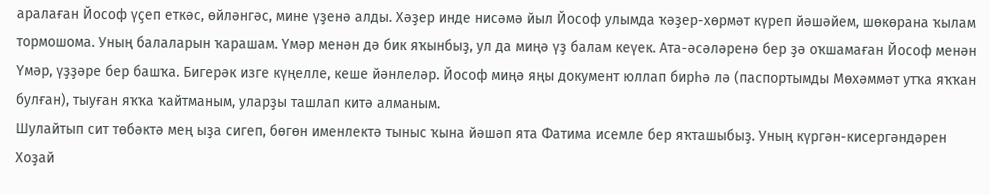аралаған Йософ үҫеп еткәс, өйләнгәс, мине үҙенә алды. Хәҙер инде нисәмә йыл Йософ улымда ҡәҙер-хөрмәт күреп йәшәйем, шөкөрана ҡылам тормошома. Уның балаларын ҡарашам. Үмәр менән дә бик яҡынбыҙ, ул да миңә үҙ балам кеүек. Ата-әсәләренә бер ҙә оҡшамаған Йософ менән Үмәр, үҙҙәре бер башҡа. Бигерәк изге күңелле, кеше йәнлеләр. Йософ миңә яңы документ юллап бирһә лә (паспортымды Мөхәммәт утҡа яҡҡан булған), тыуған яҡҡа ҡайтманым, уларҙы ташлап китә алманым.
Шулайтып сит төбәктә мең ыҙа сигеп, бөгөн именлектә тыныс ҡына йәшәп ята Фатима исемле бер яҡташыбыҙ. Уның күргән-кисергәндәрен Хоҙай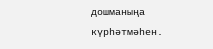дошманыңа күрһәтмәһен.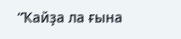“Ҡайҙа ла ғына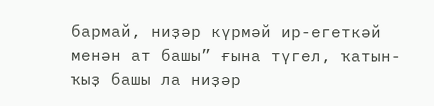бармай, ниҙәр күрмәй ир-егеткәй менән ат башы” ғына түгел, ҡатын-ҡыҙ башы ла ниҙәр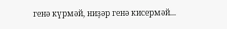генә күрмәй, ниҙәр генә кисермәй...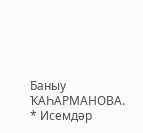Баныу ҠАҺАРМАНОВА.
* Исемдәр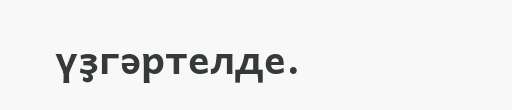үҙгәртелде.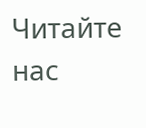Читайте нас